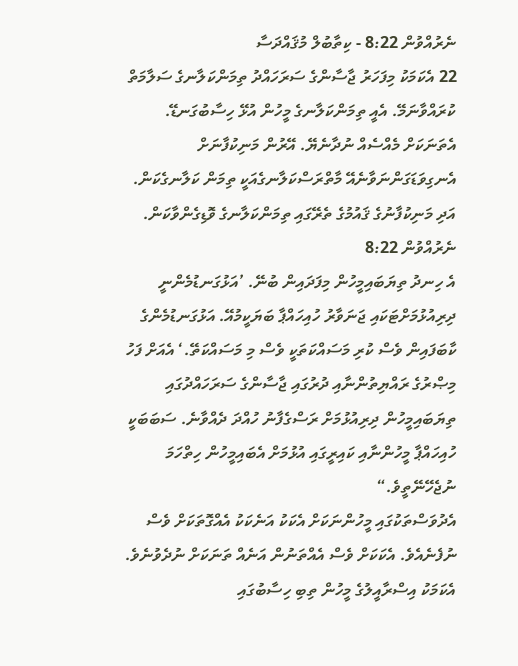ނެރުއްވުން 8:22 - ކިތާބުލް މުޤައްދަސާ
22 އެކަމަކު މިފަހަރު ޖާސާންގެ ސަރަހައްދު ތިމަންކަލާނގެ ސަލާމަތް ކުރައްވާނަމޭ. އެއީ ތިމަންކަލާނގެ މީހުން އުޅޭ ހިސާބުގަނޑޭ. އެތަނަކަށް މެއްސެއް ނުދާނެޔޭ. އޭރުން މަނިކުފާނަށް އެނގިވަޑަގަންނަވާނެއޭ މާތްރަސްކަލާނގެއަކީ ތިމަން ކަލާނގެކަން. އަދި މަނިކުފާނުގެ ޤައުމުގެ ތެރޭގައި ތިމަންކަލާނގެ ވޮޑިގެންވާކަން.
ނެރުއްވުން 8:22
އެ ހިނދު ތިޔަބައިމީހުން މިފަދައިން ބުނޭ. ’އަޅުގަނޑުމެންނީ ދިރިއުޅުމަށްޓަކައި ޖަނަވާރު ހުއިހައްޕާ ބަޔަކީމުއޭ. އަޅުގަނޑުމެންގެ ކާބަފައިން ވެސް ކުރި މަސައްކަތަކީ ވެސް މި މަސައްކަތޭ.‘ އެއަށް ފަހު މިޞްރުގެ ރައްޔިތުންނާއި ދުރުގައި ޖާސާންގެ ސަރަހައްދުގައި ތިޔަބައިމީހުން ދިރިއުޅުމަށް ރަސްގެފާނު ހުއްދަ ދެއްވާނެ. ސަބަބަކީ ހުއިހައްޕާ މީހުންނާއި ކައިރީގައި އުޅުމަށް އެބައިމީހުން ހިތްހަމަ ނުޖެހޭނޭތީވެ.“
އެދުވަސްތަކުގައި މީހުންނަކަށް އެކަކު އަނެކަކު އެއްގޮތަކަށް ވެސް ނުފެނެއެވެ. އެކަކަށް ވެސް އެއްތަނުން އަނެއް ތަނަކަށް ނުދެވުނެވެ. އެކަމަކު އިސްރާއީލުގެ މީހުން ތިބި ހިސާބުގައި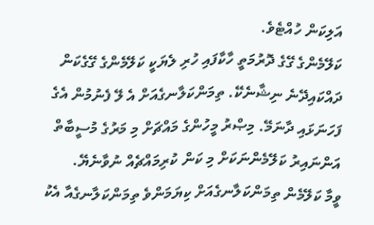އަލިކަން ހުއްޓެވެ.
ކަލޭމެންގެ ގޭގެ ދޮރުމަތީ ހާކާފައި ހުރި ލެޔަކީ ކަލޭމެންގެ ގޭގެކަން ދައްކައިދޭނެ ނިޝާނެކޭ. ތިމަންކަލާނގެއަށް އެ ލޭ ފެނުމުން އެގެ ފަހަނަޅައި ދާނަމޭ. މިޞްރު މީހުންގެ މައްޗަށް މި މަރުގެ މުސީބާތް އަންނައިރު ކަލޭމެންނަކަށް މި ކަން ކުރިމައްޗެއް ނުވާނެޔޭ.
ވީމާ ކަލޭމެން ތިމަންކަލާނގެއަށް ކިޔަމަންވެ ތިމަންކަލާނގެއާ އެކު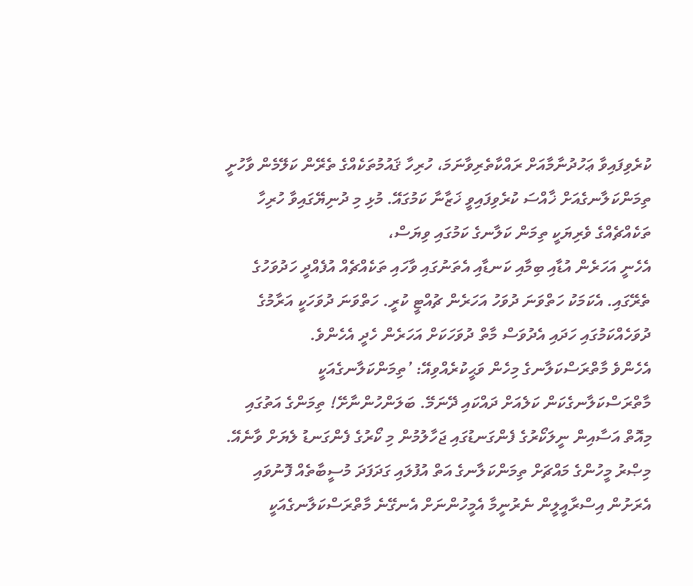ކުރެވިފައިވާ ޢަހުދުނާމާއަށް ރައްކާތެރިވާނަމަ، ހުރިހާ ޤައުމުތަކެއްގެ ތެރޭން ކަލޭމެން ވާހުށީ ތިމަންކަލާނގެއަށް ޚާއްސަ ކުރެވިފައިވީ ޚަޒާނާ ކަމުގައޭ. މުޅި މި ދުނިޔޭގައިވާ ހުރިހާ ތަކެއްޗެއްގެ ވެރިޔަކީ ތިމަން ކަލާނގެ ކަމުގައި ވިޔަސް،
އެހެނީ އަހަރެން އުޑާއި ބިމާއި ކަނޑާއި އެތަނުގައި ވާހައި ތަކެއްޗެއް އުފެއްދީ ހަދުވަހުގެ ތެރޭގައި. އެކަމަކު ހަތްވަނަ ދުވަހު އަހަރެން ޗުއްޓީ ކުރީ. ހަތްވަނަ ދުވަހަކީ އަރާމުގެ ދުވަހެއްކަމުގައި ހަދައި އެދުވަސް މާތް ދުވަހަކަށް އަހަރެން ހެދީ އެހެންވެ.
އެހެންވެ މާތްރަސްކަލާނގެ މިހެން ވަޙީކުރެއްވިއޭ: ’ތިމަންކަލާނގެއަކީ މާތްރަސްކަލާނގެކަން ކަލެއަށް ދައްކައި ދޭނަމޭ. ބަލަންހުންނާށޭ! ތިމަންގެ އަތުގައި މިއޮތް އަސާއިން ނީލަކޯރުގެ ފެންގަނޑުގައި ޖަހާލުމުން މި ކޯރުގެ ފެންގަނޑު ލެޔަށް ވާނެއޭ.
މިޞްރު މީހުންގެ މައްޗަށް ތިމަންކަލާނގެ އަތް އުފުލައި ގަދަފަދަ މުސީބާތެއް ފޮނުވައި އެރަށުން އިސްރާއީލީން ނެރުނީމާ އެމީހުންނަށް އެނގޭނެ މާތްރަސްކަލާނގެއަކީ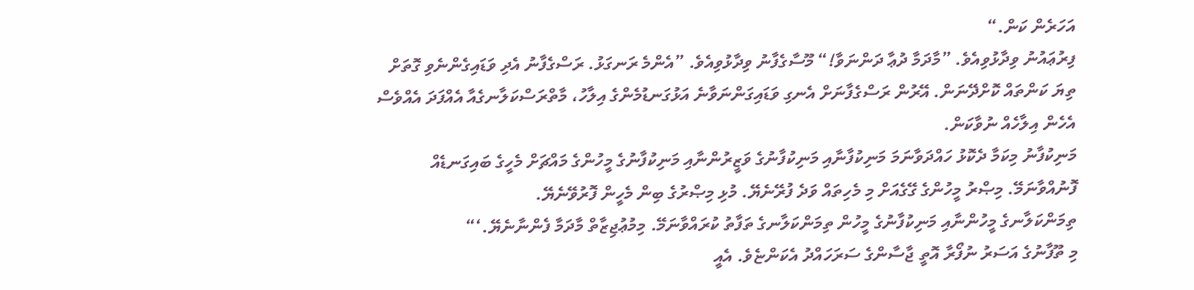އަހަރެން ކަން.“
ފިރުޢައުނު ވިދާޅުވިއެވެ. ”މާދަމާ ދުޢާ ދަންނަވާ!“ މޫސާގެފާނު ވިދާޅުވިއެވެ. ”އެންމެ ރަނގަޅު. ރަސްގެފާނު އެދި ވަޑައިގެންނެވި ގޮތަށް ތިޔަ ކަންތައް ކޮށްދޭނަން. އޭރުން ރަސްގެފާނަށް އެނގި ވަޑައިގަންނަވާނެ އަޅުގަނޑުމެންގެ އިލާހު، މާތްރަސްކަލާނގެއާ އެއްފަދަ އެއްވެސް އެހެން އިލާހެއް ނުވާކަން.
މަނިކުފާނު މިކަމާ ދެކޮޅު ހައްދަވާނަމަ މަނިކުފާނާއި މަނިކުފާނުގެ ވަޒީރުންނާއި މަނިކުފާނުގެ މީހުންގެ މައްޗަށް މެހީގެ ބައިގަނޑެއް ފޮނުއްވާނަމޭ. މިޞްރު މީހުންގެ ގޭގެއަށް މި މެހިތައް ވަދެ ފުރޭނެޔޭ. މުޅި މިޞްރުގެ ބިން މެހީން ފޮރުވޭނެޔޭ.
ތިމަންކަލާނގެ މީހުންނާއި މަނިކުފާނުގެ މީހުން ތިމަންކަލާނގެ ތަފާތު ކުރައްވާނަމޭ. މިމުޢުޖިޒާތް މާދަމާ ފެންނާނެޔޭ.‘“
މި ތޫފާނުގެ އަސަރު ނުފޯރާ އޮތީ ޖާސާންގެ ސަރަހައްދު އެކަންޏެވެ. އެއީ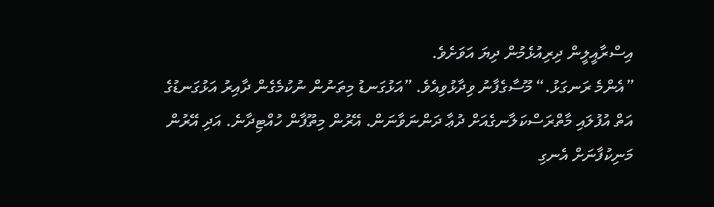އިސްރާއީލީން ދިރިއުޅެމުން ދިޔަ އަވަށެވެ.
”އެންމެ ރަނގަޅު.“ މޫސާގެފާނު ވިދާޅުވިއެވެ. ”އަޅުގަނޑު މިތަނުން ނުކުމެގެން ދާއިރު އަޅުގަނޑުގެ އަތް އުފުލައި މާތްރަސްކަލާނގެއަށް ދުޢާ ދަންނަވާނަން. އޭރުން މިތޫފާން ހުއްޓިދާނެ. އަދި އޭރުން މަނިކުފާނަށް އެނގި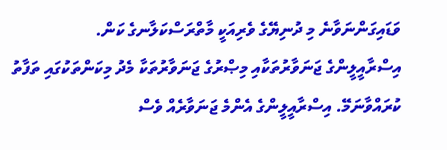ވަޑައިގަންނަވާނެ މި ދުނިޔޭގެ ވެރިއަކީ މާތްރަސްކަލާނގެ ކަން.
އިސްރާއީލީންގެ ޖަނަވާރުތަކާއި މިޞްރުގެ ޖަނަވާރުތަކާ މެދު މިކަންތަކުގައި ތަފާތު ކުރައްވާނަމޭ. އިސްރާއީލީންގެ އެންމެ ޖަނަވާރެއް ވެސް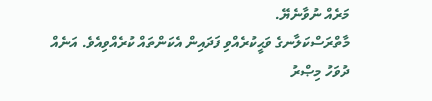މަރެއް ނުވާނެޔޭ.
މާތްރަސްކަލާނގެ ވަޙީކުރެއްވި ފަދައިން އެކަންތައް ކުރެއްވިއެވެ. އަނެއް ދުވަހު މިޞްރު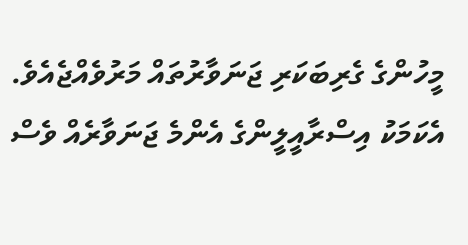މީހުންގެ ގެރިބަކަރި ޖަނަވާރުތައް މަރުވެއްޖެއެވެ. އެކަމަކު އިސްރާއީލީންގެ އެންމެ ޖަނަވާރެއް ވެސް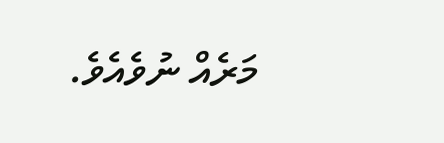މަރެއް ނުވެއެވެ.